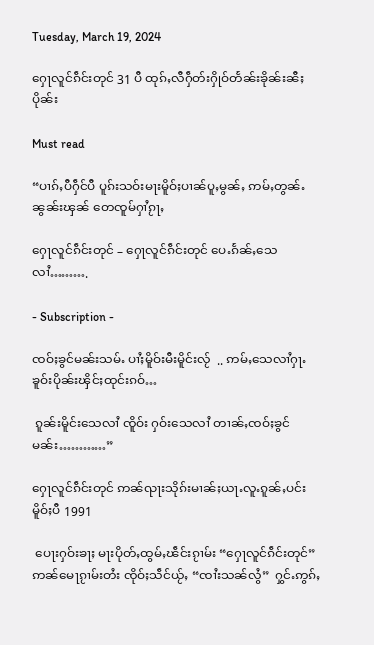Tuesday, March 19, 2024

ႁေႃလူင်ၵဵင်းတုင် 31 ပီ ထုၵ်ႇလီႁဵတ်းႁိုဝ်တႅၼ်းၶိုၼ်းၼီႈပိုၼ်း

Must read

“ပၢၵ်ႇပီႁဵင်ပီ ပူၵ်းသဝ်းမႃးမိူဝ်ႈပၢၼ်ပူႇမွၼ်ႇ ဢမ်ႇတွၼ်ႉၼွၼ်းၾၼ် တေၸူမ်ႁၢႆၵႂႃႇ

ႁေႃလူင်ၵဵင်းတုင် – ႁေႃလူင်ၵဵင်းတုင် ပေႉၵႅၼ်ႇသေလၢႆ……….

- Subscription -

ၸဝ်ႈၶွင်မၼ်းသမ်ႉ ပၢႆႈမိူဝ်းမီးမိူင်းလႂ်  .. ဢမ်ႇသေလၢႆႁႃႉ ၶူဝ်းပိုၼ်းၾိင်ႈထုင်းၵဝ်…

 ၵူၼ်းမိူင်းသေလၢႆ ၸိူဝ်း ႁဝ်းသေလၢႆ တၢၼ်ႇၸဝ်ႈၶွင်မၼ်း…………”

ႁေႃလူင်ၵဵင်းတုင် ဢၼ်ၺႃးသိုၵ်းမၢၼ်ႈယႃႉလူႉၵူၼ်ႇပင်း မိူဝ်ႈပီ 1991

 ပေႃးႁဝ်းၶႃႈ မႃးပိုတ်ႇထွမ်ႇၽဵင်းၵႂၢမ်း “ႁေႃလူင်ၵဵင်းတုင်”  ဢၼ်မေႃၵႂၢမ်းတႆး ၸိုဝ်ႈသဵင်ယႂ်ႇ “ၸၢႆးသၼ်လွႆ”  ႁွင်ႉဢွၵ်ႇ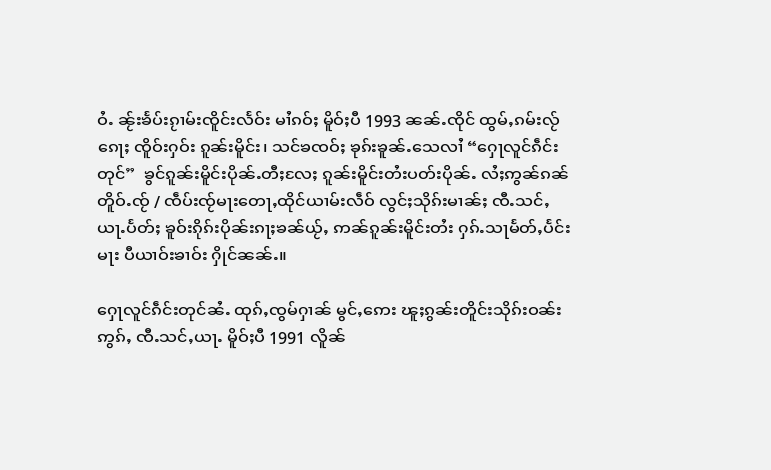ဝႆႉ ၼႂ်းၶႅပ်းၵႂၢမ်းၸိူင်းလႅဝ်း မၢႆၵဝ်ႈ မိူဝ်ႈပီ 1993 ၼၼ်ႉၸိုင် ထွမ်ႇၵမ်းလႂ်ၵေႃႈ ၸိူဝ်းႁဝ်း ၵူၼ်းမိူင်း၊ သင်ၶၸဝ်ႈ ၶုၵ်းၶူၼ်ႉသေလၢႆ “ႁေႃလူင်ၵဵင်းတုင်”  ၶွင်ၵူၼ်းမိူင်းပိုၼ်ႉတီႈလႄႈ ၵူၼ်းမိူင်းတႆးပတ်းပိုၼ်ႉ လႆႈဢွၼ်ၵၼ် တိူဝ်ႉၸႂ် / ၸဵပ်းၸႂ်မႃးတေႃႇထိုင်ယၢမ်းလဵဝ် လွင်ႈသိုၵ်းမၢၼ်ႈ ၸီႉသင်ႇယႃႉပႅတ်ႈ ၶူဝ်းၵိုၵ်းပိုၼ်းၵႃႈၶၼ်ယႂ်ႇ ဢၼ်ၵူၼ်းမိူင်းတႆး ႁၵ်ႉသႃမႅတ်ႇပႅင်းမႃး ပီယၢဝ်းၶၢဝ်း ႁိုင်ၼၼ်ႉ။

ႁေႃလူင်ၵဵင်းတုင်ၼႆႉ ထုၵ်ႇၸွမ်ႁၢၼ် မွင်ႇဢေး ၽူႈၵွၼ်းတိူင်းသိုၵ်းဝၼ်းဢွၵ်ႇ ၸီႉသင်ႇယႃႉ မိူဝ်ႈပီ 1991 လိူၼ်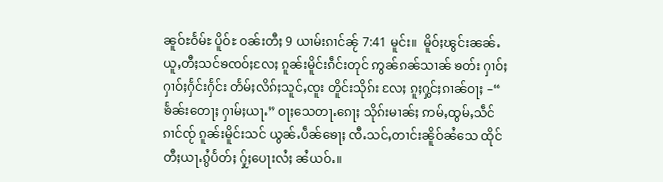ၼူဝ်ႊဝႅမ်ႊ ပိူဝ်ႊ ဝၼ်းတီႈ 9 ယၢမ်းၵၢင်ၼႂ် 7:41 မူင်း။  မိူဝ်ႈၽွင်းၼၼ်ႉ ယူႇတီႈသင်ၶၸဝ်ႈလႄႈ ၵူၼ်းမိူင်းၵဵင်းတုင် ဢွၼ်ၵၼ်သၢၼ် ၶတ်း ႁၢဝ်ႈႁၢဝ်ႈႁႅင်းႁႅင်း တႅမ်ႈလိၵ်ႈသူင်ႇၸူး တိူင်းသိုၵ်း လႄႈ ၵူႈႁွင်ႈၵၢၼ်ဝႃႈ –“ ၶႅၼ်းတေႃႈ ႁၢမ်ႈယႃႉ” ဝႃႈသေတႃႉၵေႃႈ သိုၵ်းမၢၼ်ႈ ဢမ်ႇထွမ်ႇသဵင်ၵၢင်ၸႂ် ၵူၼ်းမိူင်းသင် ယွၼ်ႉပဵၼ်ၶေႃႈ ၸီႉသင်ႇတၢင်းၼိူဝ်ၼႆသေ ထိုင်တီႈယႃႉၵွႆပႅတ်ႈ ႁႂ်ႈပေႃးလႆႈ ၼႆယဝ်ႉ။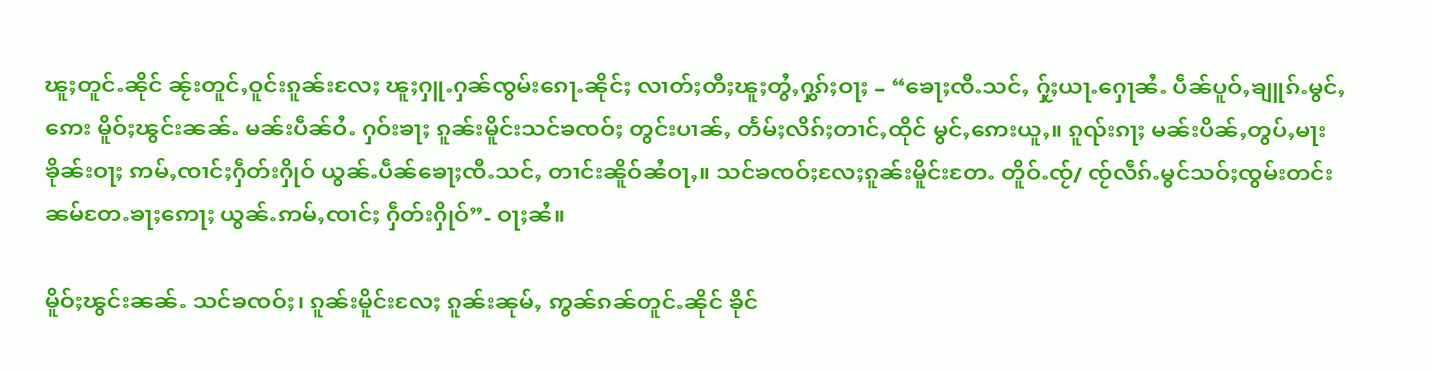ၽူႈတူင်ႉၼိုင် ၼႂ်းတူင်ႇဝူင်းၵူၼ်းလႄႈ ၽူႈႁူႉႁၼ်ၸွမ်းၵေႃႉၼိုင်ႈ လၢတ်ႈတီႈၽူႈတွႆႇႁွၵ်ႈဝႃႈ – “ၶေႃႈၸီႉသင်ႇ ႁႂ်ႈယႃႉႁေႃၼႆႉ ပဵၼ်ပူဝ်ႇၶျူၵ်ႉမွင်ႇဢေး မိူဝ်ႈၽွင်းၼၼ်ႉ မၼ်းပဵၼ်ဝႆႉ ႁဝ်းၶႃႈ ၵူၼ်းမိူင်းသင်ၶၸဝ်ႈ တွင်းပၢၼ်ႇ တႅမ်ႈလိၵ်ႈတၢင်ႇထိုင် မွင်ႇဢေးယူႇ။ ၵူၺ်းၵႃႈ မၼ်းပိၼ်ႇတွပ်ႇမႃးၶိုၼ်းဝႃႈ ဢမ်ႇၸၢင်ႈႁဵတ်းႁိုဝ် ယွၼ်ႉပဵၼ်ၶေႃႈၸီႉသင်ႇ တၢင်းၼိူဝ်ၼႆဝႃႇ။ သင်ၶၸဝ်ႈလႄႈၵူၼ်းမိူင်းတႄႉ တိူဝ်ႉၸႂ်/ ၸႂ်လဵၵ်ႉမွင်သဝ်ႈၸွမ်းတင်းၼမ်တႄႉၶႃႈဢေႃႈ ယွၼ်ႉဢမ်ႇၸၢင်ႈ ႁဵတ်းႁိုဝ်”- ဝႃႈၼႆ။

မိူဝ်ႈၽွင်းၼၼ်ႉ သင်ၶၸဝ်ႈ၊ ၵူၼ်းမိူင်းလႄႈ ၵူၼ်းၼုမ်ႇ ဢွၼ်ၵၼ်တူင်ႉၼိုင် ၶိုင်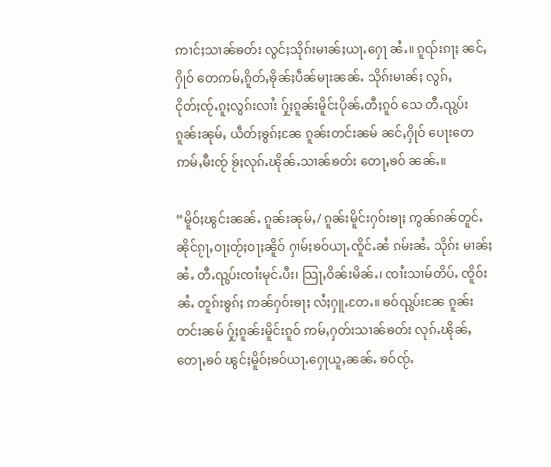ဢၢင်ႈသၢၼ်ၶတ်း လွင်ႈသိုၵ်းမၢၼ်ႈယႃႉႁေႃ ၼႆႉ။ ၵူၺ်းၵႃႈ ၼင်ႇႁိုဝ် တေဢမ်ႇၵိူတ်ႇၶိုၼ်ႈပဵၼ်မႃးၼၼ်ႉ သိုၵ်းမၢၼ်ႈ လွၵ်ႇငိုတ်ႈၸႂ်ႉၵူႈလွၵ်းလၢႆး ႁႂ်ႈၵူၼ်းမိူင်းပိုၼ်ႉတီႈၵူဝ် သေ တီႉၺွပ်းၵူၼ်းၼုမ်ႇ ယဵတ်ႈၶွၵ်ႈၼႄ ၵူၼ်းတင်းၼမ် ၼင်ႇႁိုဝ် ပေႃးတေဢမ်ႇမီးၸႂ် ၶႂ်ႈလုၵ်ႉၽိုၼ်ႉသၢၼ်ၶတ်း တေႃႇၶဝ် ၼၼ်ႉ။

“မိူဝ်ႈၽွင်းၼၼ်ႉ ၵူၼ်းၼုမ်ႇ/ ၵူၼ်းမိူင်းႁဝ်းၶႃႈ ဢွၼ်ၵၼ်တူင်ႉၼိုင်ၵႂႃႇဝႃႈတႂ်ႈဝႃႈၼိူဝ် ႁၢမ်ႈၶဝ်ယႃႉၸိူင်ႉၼႆ ၵမ်းၼႆႉ သိုၵ်း မၢၼ်ႈၼႆႉ တီႉၺွပ်းၸၢႆးမုင်ႉပီး၊ သြႃႇဝိၼ်းမိၼ်ႉ၊ ၸၢႆးသၢမ်တိပ်ႉ ၸိူဝ်းၼႆႉ တူၵ်းၶွၵ်ႈ ဢၼ်ႁဝ်းၶႃႈ လႆႈႁူႉတႄႉ။ ၶဝ်ၺွပ်းၼႄ ၵူၼ်းတင်းၼမ် ႁႂ်ႈၵူၼ်းမိူင်းၵူဝ် ဢမ်ႇႁတ်းသၢၼ်ၶတ်း လုၵ်ႉၽိုၼ်ႇတေႃႇၶဝ် ၽွင်ႈမိူဝ်ႈၶဝ်ယႃႉႁေႃယူႇၼၼ်ႉ ၶဝ်ၸႂ်ႉ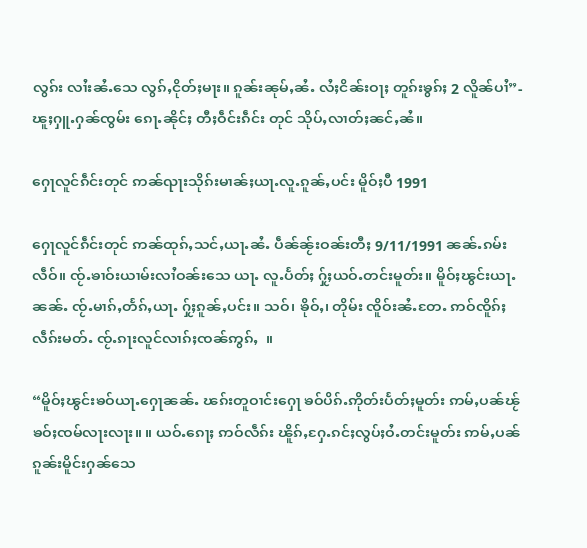လွၵ်း လၢႆးၼႆႉသေ လွၵ်ႇငိုတ်ႈမႃး။ ၵူၼ်းၼုမ်ႇၼႆႉ လႆႈငိၼ်းဝႃႈ တူၵ်းၶွၵ်ႈ 2 လိူၼ်ပၢႆ”-  ၽူႈႁူႉႁၼ်ၸွမ်း ၵေႃႉၼိုင်ႈ တီႈဝဵင်းၵဵင်း တုင် သိုပ်ႇလၢတ်ႈၼင်ႇၼႆ။

ႁေႃလူင်ၵဵင်းတုင် ဢၼ်ၺႃးသိုၵ်းမၢၼ်ႈယႃႉလူႉၵူၼ်ႇပင်း မိူဝ်ႈပီ 1991

ႁေႃလူင်ၵဵင်းတုင် ဢၼ်ထုၵ်ႇသင်ႇယႃႉၼႆႉ ပဵၼ်ၼႂ်းဝၼ်းတီႈ 9/11/1991 ၼၼ်ႉၵမ်းလဵဝ်။ ၸႂ်ႉၶၢဝ်းယၢမ်းလၢႆဝၼ်းသေ ယႃႉ လူႉပႅတ်ႈ ႁႂ်ႈယဝ်ႉတင်းမူတ်း။ မိူဝ်ႈၽွင်းယႃႉၼၼ်ႉ ၸႂ်ႉမၢၵ်ႇတႅၵ်ႇယႃႉ ႁႂ်ႈၵူၼ်ႇပင်း။ သဝ်၊ ၶိုဝ်ႇ၊ တိုမ်း ၸိူဝ်းၼႆႉတႄႉ ဢဝ်ၸိူၵ်ႈ လဵၵ်းမတ်ႉ ၸႂ်ႉၵႃးလူင်လၢၵ်ႈၸၼ်ဢွၵ်ႇ  ။

“မိူဝ်ႈၽွင်းၶဝ်ယႃႉႁေႃၼၼ်ႉ ၽၵ်းတူဝၢင်းႁေႃ ၶဝ်ပိၵ်ႉဢိုတ်းပႅတ်ႈမူတ်း ဢမ်ႇပၼ်ၽႂ်ၶဝ်ႈၸမ်လႃးလႃး။ ။ ယဝ်ႉၵေႃႈ ဢဝ်လဵၵ်း ၽိူၵ်ႇႁႄႉၵင်ႈလွပ်ႈဝႆႉတင်းမူတ်း ဢမ်ႇပၼ်ၵူၼ်းမိူင်းႁၼ်သေ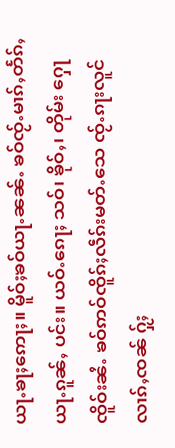ယႃႉၶႃႈဢေႃႈ။ မိူဝ်ႈၶဝ်ယႃႉၼၼ်ႉ ၶဝ်ၸႂ်ႉမၢၵ်ႇတႅၵ်ႇ ယႃႉၵူၼ်ႇ ပင်း။ ယဝ်ႉၵေႃႈ သဝ်၊ ၶိုဝ်ႇ၊ တိုမ်း ႁေႃၸိူဝ်းၼႆႉ ၶဝ်ဢဝ်ၸိူၵ်ႈလဵၵ်းမတ်ႉသေ ၸႂ်ႉၵႃးလူင်လၢၵ်ႇၸၼ် ႁႂ်ႈ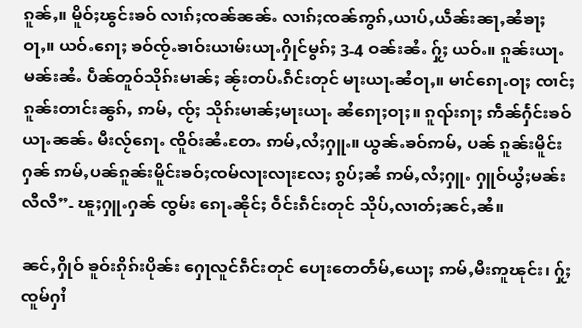ၵူၼ်ႇ။ မိူဝ်ႈၽွင်းၶဝ် လၢၵ်ႈၸၼ်ၼၼ်ႉ လၢၵ်ႈၸၼ်ဢွၵ်ႇယၢပ်ႇယဵၼ်းၼႃႇၼႆၶႃႈဝႃႇ။ ယဝ်ႉၵေႃႈ ၶဝ်ၸႂ်ႉၶၢဝ်းယၢမ်းယႃႉႁိုင်မွၵ်ႈ 3-4 ဝၼ်းၼႆႉ ႁႂ်ႈ ယဝ်ႉ။ ၵူၼ်းယႃႉမၼ်းၼႆႉ ပဵၼ်တူဝ်သိုၵ်းမၢၼ်ႈ ၼႂ်းတပ်ႉၵဵင်းတုင် မႃးယႃႉၼႆဝႃႇ။ မၢင်ၵေႃႉဝႃႈ ၸၢင်ႈၵူၼ်းတၢင်းၼွၵ်ႇ ဢမ်ႇ ၸႂ်ႈ သိုၵ်းမၢၼ်ႈမႃးယႃႉ ၼႆၵေႃႈဝႃႈ။ ၵူၺ်းၵႃႈ ဢဵၼ်ႁႅင်းၶဝ်ယႃႉၼၼ်ႉ မီးလႂ်ၵေႃႉ ၸိူဝ်းၼႆႉတႄႉ ဢမ်ႇလႆႈႁူႉ။ ယွၼ်ႉၶဝ်ဢမ်ႇ ပၼ် ၵူၼ်းမိူင်းႁၼ် ဢမ်ႇပၼ်ၵူၼ်းမိူင်းၶဝ်ႈၸမ်လႃးလႃးလႄႈ ၵွပ်ႈၼႆ ဢမ်ႇလႆႈႁူႉ ႁူဝ်ယွႆႈမၼ်းလီလီ”- ၽူႈႁူႉႁၼ် ၸွမ်း ၵေႃႉၼိုင်ႈ ဝဵင်းၵဵင်းတုင် သိုပ်ႇလၢတ်ႈၼင်ႇၼႆ။

ၼင်ႇႁိုဝ် ၶူဝ်းၵိုၵ်းပိုၼ်း ႁေႃလူင်ၵဵင်းတုင် ပေႃးတေတႅမ်ႇယေႃႈ ဢမ်ႇမီးဢူၽုင်း၊ ႁႂ်ႈၸူမ်ႁၢႆ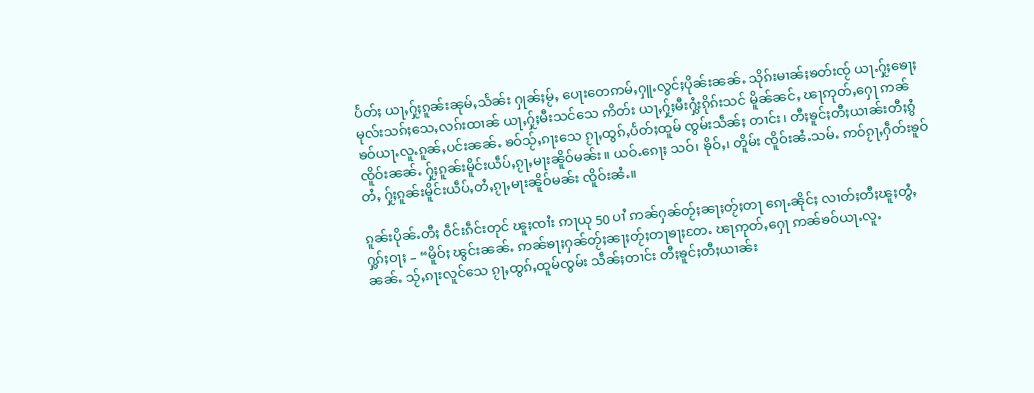ပႅတ်ႈ ယႃႇႁႂ်ႈၵူၼ်းၼုမ်ႇသႅၼ်း ႁုၼ်ႈမႂ်ႇ ပေႃးတေဢမ်ႇႁူႉလွင်ႈပိုၼ်းၼၼ်ႉ သိုၵ်းမၢၼ်ႈၶတ်းၸႂ် ယႃႉႁႂ်ႈၶေႃႈမုလ်းသၵ်ႈသေႇလၵ်းထၢၼ် ယႃႇႁႂ်ႈမီးသင်သေ ဢိတ်း ယႃႇႁႂ်ႈမီးႁွႆးၵိုၵ်းသင် မိူၼ်ၼင်ႇ ၽႃဢုတ်ႇႁေႃ ဢၼ်ၶဝ်ယႃႉလူႉၵူၼ်ႇပင်းၼၼ်ႉ ၶဝ်သႂ်ႇၵႃးသေ ၵႂႃႇထွၵ်ႇပႅတ်ႈထူမ် ၸွမ်းသဵၼ်ႈ တၢင်း၊ တီႈၶူင်ႈတီႈယၢၼ်းတီႈၵွႆ ၸိူဝ်းၼၼ်ႉ ႁႂ်ႈၵူၼ်းမိူင်းယဵပ်ႇၵႂႃႇမႃးၼိူဝ်မၼ်း။ ယဝ်ႉၵေႃႈ သဝ်၊ ၶိုဝ်ႇ၊ တိူမ်း ၸိူဝ်းၼႆႉသမ်ႉ ဢဝ်ၵႂႃႇႁဵတ်းၶူဝ်တႆႇ ႁႂ်ႈၵူၼ်းမိူင်းယဵပ်ႇတႆႇၵႂႃႇမႃးၼိူဝ်မၼ်း ၸိူဝ်းၼႆႉ။

ၵူၼ်းပိုၼ်ႉတီႈ ဝဵင်းၵဵင်းတုင် ၽူႈၸၢႆး ဢႃယု 50 ပၢႆ ဢၼ်ႁၼ်တႂ်ႈၼႃႈတႂ်ႈတႃ ၵေႃႉၼိုင်ႈ လၢတ်ႈတီႈၽူႈတွႆႇႁွၵ်ႈဝႃႈ – “မိူဝ်ႈ ၽွင်းၼၼ်ႉ ဢၼ်ၶႃႈႁၼ်တႂ်ႈၼႃႈတႂ်ႈတႃၶႃႈတႄႉ ၽႃဢုတ်ႇႁေႃ ဢၼ်ၶဝ်ယႃႉလူႉၼၼ်ႉ သႂ်ႇၵႃးလူင်သေ ၵႂႃႇထွၵ်ႇထူမ်ၸွမ်း သဵၼ်ႈတၢင်း တီႈၶူင်ႈတီႈယၢၼ်း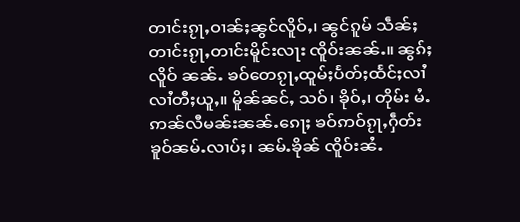တၢင်းၵႂႃႇဝၢၼ်ႈၼွင်လိူဝ်ႇ၊ ၼွင်ၵူမ် သဵၼ်ႈတၢင်းၵႂႃႇတၢင်းမိူင်းလႃး ၸိူဝ်းၼၼ်ႉ။ ၼွၵ်ႈလိူဝ် ၼၼ်ႉ ၶဝ်တေၵႂႃႇထူမ်ႈပႅတ်ႈထႅင်ႈလၢႆလၢႆတီႈယူႇ။ မိူၼ်ၼင်ႇ သဝ်၊ ၶိုဝ်ႇ၊ တိုမ်း မႆႉဢၼ်လီမၼ်းၼၼ်ႉၵေႃႈ ၶဝ်ဢဝ်ၵႂႃႇႁဵတ်း ၶူဝ်ၼမ်ႉလၢပ်ႈ၊ ၼမ်ႉၶိုၼ် ၸိူဝ်းၼႆႉ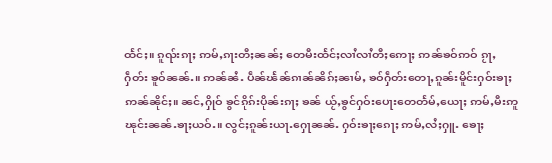ထႅင်ႈ။ ၵူၺ်းၵႃႈ ဢမ်ႇၵႃးတီႈၼၼ်ႈ တေမီးထႅင်ႈလၢႆလၢႆတီႈဢေႃႈ ဢၼ်ၶဝ်ဢဝ် ၵႂႃႇႁဵတ်း ၶူဝ်ၼၼ်ႉ။ ဢၼ်ၼႆႉ ပဵၼ်ၽႅၼ်ၵၢၼ်ၼိၵ်ႈၼၢမ်ႇ ၶဝ်ႁဵတ်းတေႃႇၵူၼ်းမိူင်းႁဝ်းၶႃႈ ဢၼ်ၼိုင်ႈ။ ၼင်ႇႁိုဝ် ၶွင်ၵိုၵ်းပိုၼ်းၵႃႈ ၶၼ် ယႂ်ႇၶွင်ႁဝ်းပေႃးတေတႅမ်ႇယေႃႈ ဢမ်ႇမီးဢူၽုင်းၼၼ်ႉၶႃႈယဝ်ႉ။ လွင်ႈၵူၼ်းယႃႉႁေႃၼၼ်ႉ ႁဝ်းၶႃႈၵေႃႈ ဢမ်ႇလႆႈႁူႉ ၶေႃႈ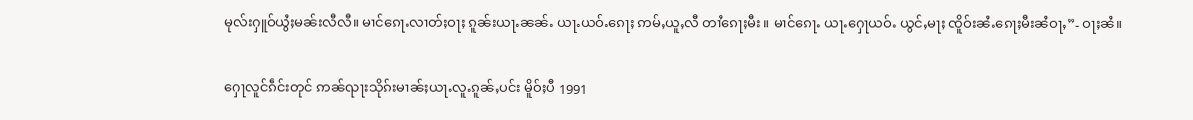မုလ်းႁူဝ်ယွႆႈမၼ်းလီလီ။ မၢင်ၵေႃႉလၢတ်ႈဝႃႈ ၵူၼ်းယႃႉၼၼ်ႉ ယႃႉယဝ်ႉၵေႃႈ ဢမ်ႇယူႇလီ တၢႆၵေႃႈမီး။ မၢင်ၵေႃႉ ယႃႉႁေႃယဝ်ႉ ယွင်ႇမႃႈ ၸိူဝ်းၼႆႉၵေႃႈမီးၼႆဝႃႇ”- ဝႃႈၼႆ။

ႁေႃလူင်ၵဵင်းတုင် ဢၼ်ၺႃးသိုၵ်းမၢၼ်ႈယႃႉလူႉၵူၼ်ႇပင်း မိူဝ်ႈပီ 1991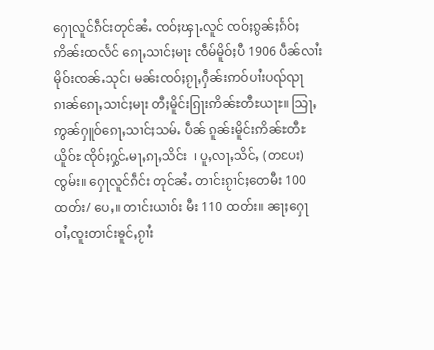ႁေႃလူင်ၵဵင်းတုင်ၼႆႉ ၸဝ်ႈၾႃႉလူင် ၸဝ်ႈၵွၼ်ႈၵႅဝ်ႈ ဢိၼ်းထလႅင် ၵေႃႇသၢင်ႈမႃး ၸဵမ်မိူဝ်ႈပီ 1906 ပဵၼ်လၢႆးမိုဝ်းၸၼ်ႉသုင်၊ မၼ်းၸဝ်ႈၵႂႃႇႁဵၼ်းဢဝ်ပၢႆးပၺ်ၺႃၵၢၼ်ၵေႃႇသၢင်ႈမႃး တီႈမိူင်းၵြႃးဢိၼ်ႊတီႊယႃႊ။ သြႃႇဢွၼ်ႁူဝ်ၵေႃႇသၢင်ႈသမ်ႉ ပဵၼ် ၵူၼ်းမိူင်းဢိၼ်ႊတီႊယိူဝ်ႊ ၸိုဝ်ႈႁွင်ႉမႃႇၵႃႇသိင်း  ၊ ပူႇလႃႇသိင်ႇ (တပႄး) ၸွမ်း။ ႁေႃလူင်ၵဵင်း တုင်ၼႆႉ တၢင်းၵႂၢင်ႈတေမီး 100 ထတ်း/ ပေႇ။ တၢင်းယၢဝ်း မီး 110 ထတ်း။ ၼႃႈႁေႃ ဝၢႆႇၸူးတၢင်းၶူင်ႇၵႂၢႆး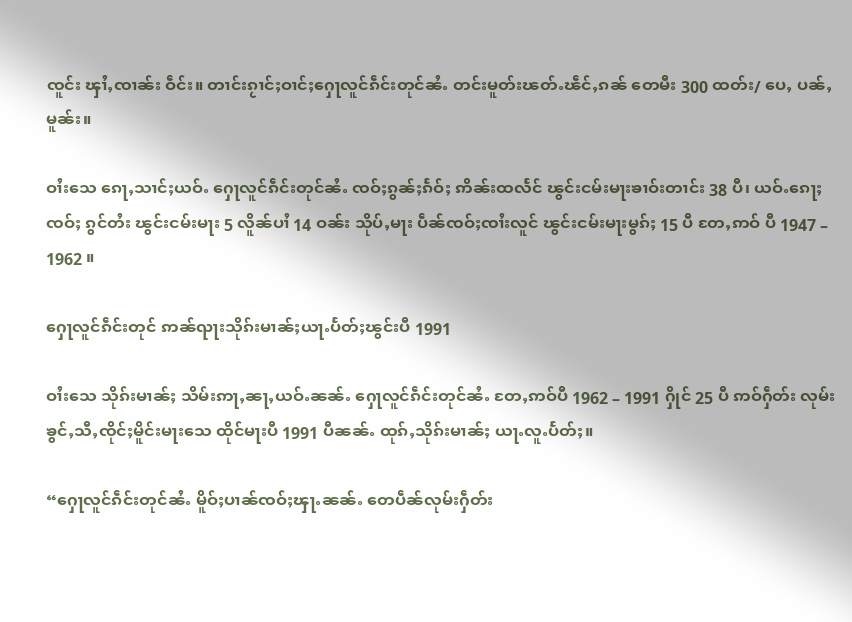ၸူင်း ၾၢႆႇၸၢၼ်း ဝဵင်း။ တၢင်းၵႂၢင်ႈဝၢင်ႈႁေႃလူင်ၵဵင်းတုင်ၼႆႉ တင်းမူတ်းၽတ်ႉၽဵင်ႇၵၼ် တေမီး 300 ထတ်း/ ပေႇ ပၼ်ႇမူၼ်း။

ဝၢႆးသေ ၵေႃႇသၢင်ႈယဝ်ႉ ႁေႃလူင်ၵဵင်းတုင်ၼႆႉ ၸဝ်ႈၵွၼ်ႈၵႅဝ်ႈ ဢိၼ်းထလႅင် ၽွင်းငမ်းမႃးၶၢဝ်းတၢင်း 38 ပီ၊ ယဝ်ႉၵေႃႈ ၸဝ်ႈ ၵွင်တႆး ၽွင်းငမ်းမႃး 5 လိူၼ်ပၢႆ 14 ဝၼ်း သိုပ်ႇမႃး ပဵၼ်ၸဝ်ႈၸၢႆးလူင် ၽွင်းငမ်းမႃးမွၵ်ႈ 15 ပီ တႄႇဢဝ် ပီ 1947 – 1962 ။

ႁေႃလူင်ၵဵင်းတုင် ဢၼ်ၺႃးသိုၵ်းမၢၼ်ႈယႃႉပႅတ်ႈၽွင်းပီ 1991

ဝၢႆးသေ သိုၵ်းမၢၼ်ႈ သိမ်းဢႃႇၼႃႇယဝ်ႉၼၼ်ႉ ႁေႃလူင်ၵဵင်းတုင်ၼႆႉ တႄႇဢဝ်ပီ 1962 – 1991 ႁိုင် 25 ပီ ဢဝ်ႁဵတ်း လုမ်း ၶွင်ႇသီႇၸိုင်ႈမိူင်းမႃးသေ ထိုင်မႃးပီ 1991 ပီၼၼ်ႉ ထုၵ်ႇသိုၵ်းမၢၼ်ႈ ယႃႉလူႉပႅတ်ႈ။

“ႁေႃလူင်ၵဵင်းတုင်ၼႆႉ မိူဝ်ႈပၢၼ်ၸဝ်ႈၾႃႉၼၼ်ႉ တေပဵၼ်လုမ်းႁဵတ်း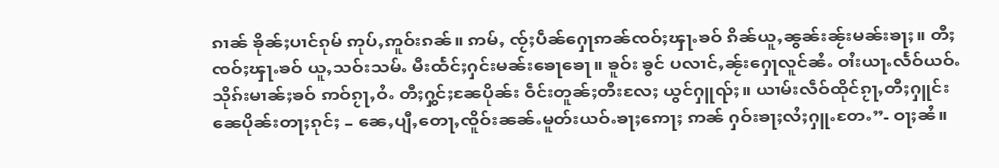ၵၢၼ် ၶိုၼ်ႈပၢင်ၵုမ် ဢုပ်ႇဢူဝ်းၵၼ်။ ဢမ်ႇ ၸႂ်ႈပဵၼ်ႁေႃဢၼ်ၸဝ်ႈၾႃႉၶဝ် ၵိၼ်ယူႇၼွၼ်းၼႂ်းမၼ်းၶႃႈ။ တီႈၸဝ်ႈၾႃႉၶဝ် ယူႇသဝ်းသမ်ႉ မီးထႅင်ႈႁင်းမၼ်းၶေႃၶေႃ။ ၶူဝ်း ၶွင် ပလၢင်ႇၼႂ်းႁေႃလူင်ၼႆႉ ဝၢႆးယႃႉလႅဝ်ယဝ်ႉ သိုၵ်းမၢၼ်ႈၶဝ် ဢဝ်ၵႂႃႇဝႆႉ တီႈႁွင်ႈၼႄပိုၼ်း ဝဵင်းတူၼ်ႈတီးလႄႈ ယွင်ႁူၺ်ႈ။ ယၢမ်းလဵဝ်ထိုင်ၵႂႃႇတီႈႁူင်းၼေပိုၼ်းတႃႈၵုင်ႈ – ၼေႇပျီႇတေႃႇၸိူဝ်းၼၼ်ႉမူတ်းယဝ်ႉၶႃႈဢေႃႈ ဢၼ် ႁဝ်းၶႃႈလႆႈႁူႉတႄႉ”- ဝႃႈၼႆ။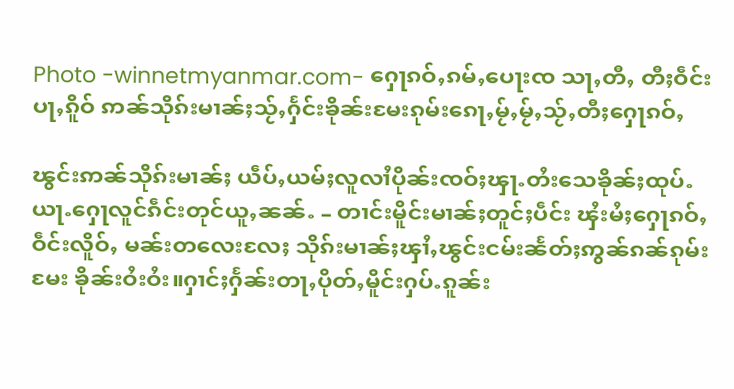Photo -winnetmyanmar.com- ႁေႃၵဝ်ႇၵမ်ႇပေႃးၸ သႃႇတီႇ တီႈဝဵင်းပႃႇၵိူဝ် ဢၼ်သိုၵ်းမၢၼ်ႈသႂ်ႇႁႅင်းၶိုၼ်းမႄးၵုမ်းၵေႃႇမႂ်ႇမႂ်ႇသႂ်ႇတီႈႁေႃၵဝ်ႇ

ၽွင်းဢၼ်သိုၵ်းမၢၼ်ႈ ယဵပ်ႇယမ်ႈလူလၢႆပိုၼ်းၸဝ်ႈၾႃႉတႆးသေၶိုၼ်ႈထုပ်ႉယႃႉႁေႃလူင်ၵဵင်းတုင်ယူႇၼၼ်ႉ – တၢင်းမိူင်းမၢၼ်ႈတူင်ႈပဵင်း ၾႆးမႆႈႁေႃၵဝ်ႇဝဵင်းလိူဝ်ႇ မၼ်းတလေးလႄႈ သိုၵ်းမၢၼ်ႈၾၢႆႇၽွင်းငမ်းၼႅတ်ႈဢွၼ်ၵၼ်ၵုမ်းမႄး ၶိုၼ်းဝႆးဝႆး။ႁၢင်ႈႁႅၼ်းတႃႇပိုတ်ႇမိူင်းႁပ်ႉၵူၼ်း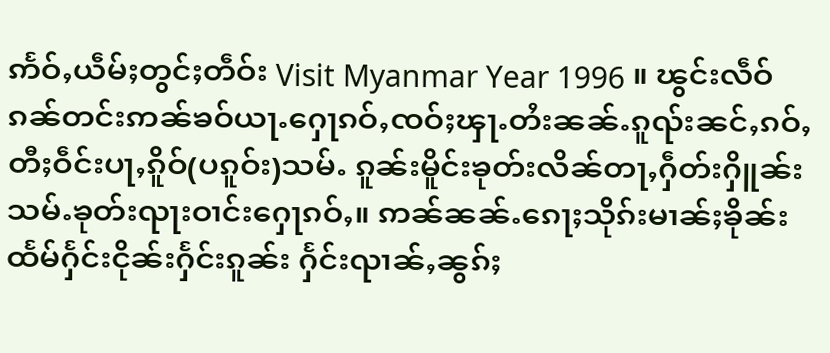ဢႅဝ်ႇယဵမ်ႈတွင်ႈတဵဝ်း Visit Myanmar Year 1996 ။ ၽွင်းလဵဝ်ၵၼ်တင်းဢၼ်ၶဝ်ယႃႉႁေႃၵဝ်ႇၸဝ်ႈၾႃႉတႆးၼၼ်ႉၵူၺ်းၼင်ႇၵဝ်ႇ တီႈဝဵင်းပႃႇၵိူဝ်(ပၵူဝ်း)သမ်ႉ ၵူၼ်းမိူင်းၶုတ်းလိၼ်တႃႇႁဵတ်းႁိူၼ်း သမ်ႉၶုတ်းၺႃးဝၢင်းႁေႃၵဝ်ႇ။ ဢၼ်ၼၼ်ႉၵေႃႈသိုၵ်းမၢၼ်ႈၶိုၼ်းထႅမ်ႁႅင်းငိုၼ်းႁႅင်းၵူၼ်း ႁႅင်းၺၢၼ်ႇၼွၵ်ႈ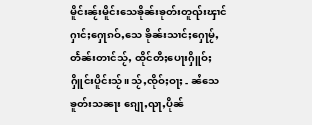မိူင်းၼႂ်းမိူင်းသေၶိုၼ်းၶုတ်းတူၺ်းၾၢင်ႁၢင်ႈႁေႃၵဝ်ႇသေ ၶိုၼ်းသၢင်ႈႁေႃမႂ်ႇတႅၼ်းတၢင်သႂ်ႇ ထိုင်တီႈပေႃးႁိူဝ်ႈႁိူင်းပိူင်းသႂ်။ သႂ်ႇၸိုဝ်ႈဝႃႈ - ၼႆသေ ၶူတ်းသၼႃး ၵျေႃႇၺႃႇပိုၼ်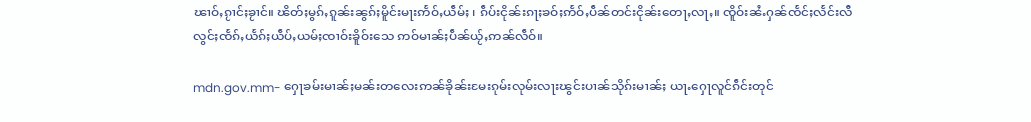ၽၢဝ်ႇၵႂၢင်ႈၶႂၢင်။ ၽိတ်ႈမွၵ်ႇၵူၼ်းၼွၵ်ႈမိူင်းမႃးဢႅဝ်ႇယဵမ်ႈ ၊ ၵဵပ်းငိုၼ်းၵႃႈၶဝ်ႈဢႅဝ်ႇပဵၼ်တင်းငိုၼ်းတေႃႇလႃႇ။ ၸိူဝ်းၼႆႉႁၼ်ၸႅင်ႈလႅင်းလီ လွင်ႈၸႅၵ်ႇယႅၵ်ႈယဵပ်ႇယမ်ႈၸၢဝ်းၶိူဝ်းသေ ဢဝ်မၢၼ်ႈပဵၼ်ယႂ်ႇဢၼ်လဵဝ်။

mdn.gov.mm- ႁေႃၶမ်းမၢၼ်ႈမၼ်းတလေးဢၼ်ၶိုၼ်းမႄးၵုမ်းလုမ်းလႃးၽွင်းပၢၼ်သိုၵ်းမၢၼ်ႈ ယႃႉႁေႃလူင်ၵဵင်းတုင်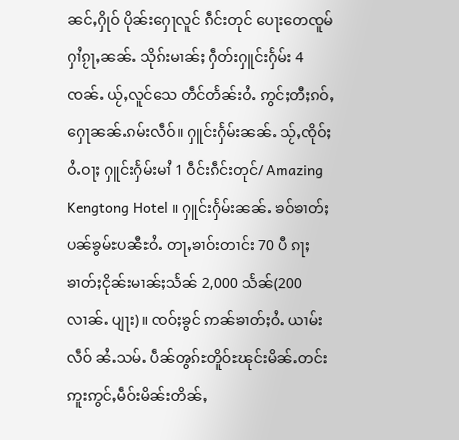ၼင်ႇႁိုဝ် ပိုၼ်းႁေႃလူင် ၵဵင်းတုင် ပေႃးတေၸူမ်ႁၢႆၵႂႃႇၼၼ်ႉ သိုၵ်းမၢၼ်ႈ ႁဵတ်းႁူင်းႁႅမ်း 4 ၸၼ်ႉ ယႂ်ႇလူင်သေ တဵင်တႅၼ်းဝႆႉ ဢွင်ႈတီႈၵဝ်ႇႁေႃၼၼ်ႉၵမ်းလဵဝ်။ ႁူင်းႁႅမ်းၼၼ်ႉ သႂ်ႇၸိုဝ်ႈဝႆႉဝႃႈ ႁူင်းႁႅမ်းမၢႆ 1 ဝဵင်းၵဵင်းတုင်/ Amazing Kengtong Hotel ။ ႁူင်းႁႅမ်းၼၼ်ႉ ၶဝ်ၶၢတ်ႈပၼ်ၶွမ်ႊပၼီႊဝႆႉ တႃႇၶၢဝ်းတၢင်း 70 ပီ ၵႃႈၶၢတ်ႈငိုၼ်းမၢၼ်ႈသႅၼ် 2,000 သႅၼ်(200 လၢၼ်ႉ ပျႃး)။ ၸဝ်ႈၶွင် ဢၼ်ၶၢတ်ႈဝႆႉ ယၢမ်းလဵဝ် ၼႆႉသမ်ႉ ပဵၼ်ၻွၵ်ႊတိူဝ်ႊၽုင်းမိၼ်ႉတင်း ဢူးဢွင်ႇမဵဝ်းမိၼ်းတိၼ်ႇ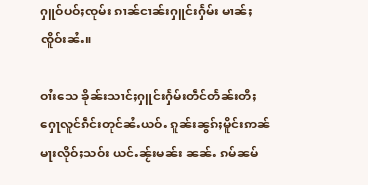ႁူဝ်ပဝ်ႈၸုမ်း ၵၢၼ်ငၢၼ်းႁူင်းႁႅမ်း မၢၼ်ႈ ၸိူဝ်းၼႆႉ။

ဝၢႆးသေ ၶိုၼ်းသၢင်ႈႁူင်းႁႅမ်းတဵင်တႅၼ်းတီႈ ႁေႃလူင်ၵဵင်းတုင်ၼႆႉယဝ်ႉ ၵူၼ်းၼွၵ်ႈမိူင်းဢၼ်မႃးလိုဝ်ႈသဝ်း ယင်ႉၼႂ်းမၼ်း ၼၼ်ႉ ၵမ်ၼမ်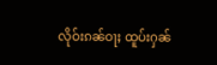လိုဝ်းၵၼ်ဝႃႈ ထူပ်းႁၼ်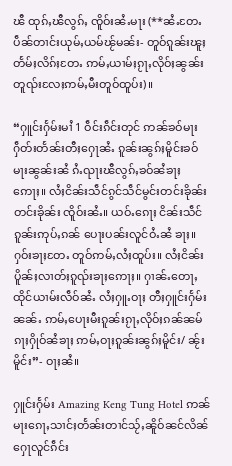ၽီ ထုၵ်ႇၽီလွၵ်ႇ ၸိူဝ်းၼႆႉမႃး (**ၼႆႉတႄႉပဵၼ်တၢင်းယုမ်ႇယမ်ၽႂ်မၼ်း- တူဝ်ၵူၼ်းၽူႈတႅမ်ႈလိၵ်ႈတႄႉ ဢမ်ႇယၢမ်ႈၵႂႃႇလိုဝ်ႈၼွၼ်းတူၺ်းလႄႈဢမ်ႇမီးတူဝ်ထူပ်း)။

“ႁူင်းႁႅမ်းမၢႆ 1 ဝဵင်းၵဵင်းတုင် ဢၼ်ၶဝ်မႃးႁဵတ်းတႅၼ်းတီႈႁေႃၼႆႉ ၵူၼ်းၼွၵ်ႈမိူင်းၶဝ်မႃးၼွၼ်းၼႆ ၵႆႉၺႃးၽီလွၵ်ႇၶဝ်ၼႆၶႃႈ ဢေႃႈ။ လႆႈငိၼ်းသဵင်ၵွင်သဵင်မွင်းတင်းၶိုၼ်းတင်းၶိုၼ်း ၸိူဝ်းၼႆႉ။ ယဝ်ႉၵေႃႈ ငိၼ်းသဵင်ၵူၼ်းဢုပ်ႇၵၼ် ပေႃးပၼ်းလူင်ဝႆႉၼႆ ၶႃႈ။ ႁဝ်းၶႃႈတႄႉ တူဝ်ဢမ်ႇလႆႈထူပ်း။ လႆႈငိၼ်းပိူၼ်ႈလၢတ်ႈၵူၺ်းၶႃႈဢေႃႈ။ ႁၢၼ်ႉတေႃႇထိုင်ယၢမ်းလဵဝ်ၼႆႉ လႆႈႁူႉဝႃႈ တီႈႁူင်းႁႅမ်းၼၼ်ႉ ဢမ်ႇပေႃးမီးၵူၼ်းၵႂႃႇလိုဝ်ႈၵၼ်ၼမ်ၵႃႈႁိုဝ်ၼႆၶႃႈ ဢမ်ႇဝႃႈၵူၼ်းၼွၵ်ႈမိူင်း/ ၼႂ်းမိူင်း”- ဝႃႈၼႆ။

ႁူင်းႁႅမ်း Amazing Keng Tung Hotel ဢၼ်မႃးၵေႃႇသၢင်ႈတႅၼ်းတၢင်သႂ်ႇၼိူဝ်ၼင်လိၼ်ႁေႃလူင်ၵဵင်း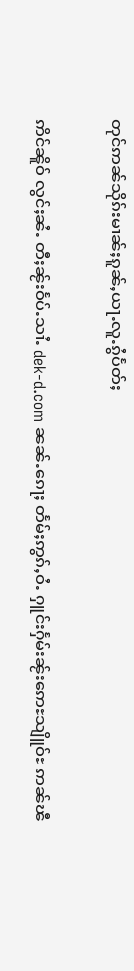တုင်ဢၼ်သိုၵ်းမၢၼ်ႈၵူၼ်ႇယႃႉလူႉၵွႆပႅတ်ႈ

ဢိင်ၼိူဝ် လွင်ႈၼႆႉ တီႈၼႂ်းဝႅပ်ႉသၢႆႉ dek-d.com ၼၼ်ႉၵေႃႈ တႅမ်ႈဢွၵ်ႇဝႆႉ ႁူင်းႁႅမ်းၼႂ်းဢေႊသျိူဝ်ႊ ဢၼ်ၽီ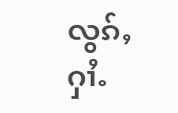လွၵ်ႇႁၢႆႉ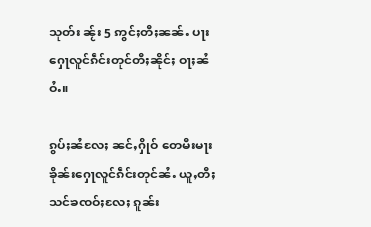သုတ်း ၼႂ်း 5 ဢွင်ႈတီႈၼၼ်ႉ ပႃးႁေႃလူင်ၵဵင်းတုင်တီႈၼိုင်ႈ ဝႃႈၼႆဝႆႉ။

ၵွပ်ႈၼႆလႄႈ ၼင်ႇႁိုဝ် တေမီးမႃးၶိုၼ်းႁေႃလူင်ၵဵင်းတုင်ၼႆႉ ယူႇတီႈသင်ၶၸဝ်ႈလႄႈ ၵူၼ်း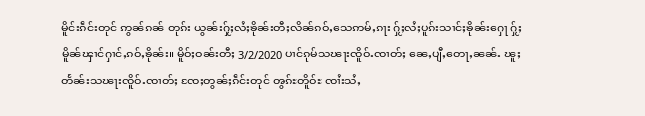မိူင်းၵဵင်းတုင် ဢွၼ်ၵၼ် တုၵ်း ယွၼ်းႁႂ်ႈလႆႈၶိုၼ်းတီႈလိၼ်ၵဝ်ႇသေဢမ်ႇၵႃး ႁႂ်ႈလႆႈပူၵ်းသၢင်ႈၶိုၼ်းႁေႃ ႁႂ်ႈမိူၼ်ၾၢင်ႁၢင်ႇၵဝ်ႇၶိုၼ်း။ မိူဝ်ႈဝၼ်းတီႈ 3/2/2020 ပၢင်ၵုမ်သၽႃးၸိူဝ်ႉၸၢတ်ႈ ၼေႇပျီႇတေႃႇၼၼ်ႉ ၽူႈတႅၼ်းသၽႃးၸိူဝ်ႉၸၢတ်ႈ ၸႄႈတွၼ်ႈၵဵင်းတုင် ၻွၵ်ႊတိူဝ်ႊ ၸၢႆးသႆႇ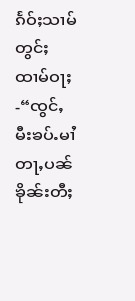ၵႅဝ်ႈသၢမ် တွင်ႈထၢမ်ဝႃႈ -“ၸွင်ႇမီးၶပ်ႉမၢႆတႃႇပၼ်ၶိုၼ်းတီႈ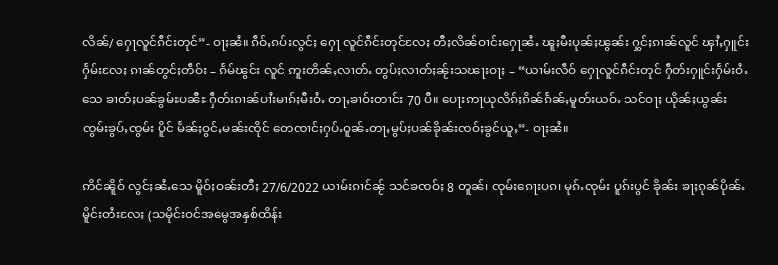လိၼ်/ ႁေႃလူင်ၵဵင်းတုင်”- ဝႃႈၼႆ။ ၵဵဝ်ႇၵပ်းလွင်ႈ ႁေႃ လူင်ၵဵင်းတုင်လႄႈ တီႈလိၼ်ဝၢင်းႁေႃၼႆႉ ၽူႈမီးပုၼ်ႈၽွၼ်း ႁွင်ႈၵၢၼ်လူင် ၾၢႆႇႁူင်းႁႅမ်းလႄႈ ၵၢၼ်တွင်ႈတဵဝ်း – ၵႅမ်ၽွင်း လူင် ဢူးတိၼ်ႇလၢတ်ႉ တွပ်ႈလၢတ်ႈၼႂ်းသၽႃးဝႃႈ – “ယၢမ်းလဵဝ် ႁေႃလူင်ၵဵင်းတုင် ႁဵတ်းႁူင်းႁႅမ်းဝႆႉသေ ၶၢတ်ႈပၼ်ၶွမ်ႊပၼီႊ ႁဵတ်းၵၢၼ်ပၢႆးမၢၵ်ႈမီးဝႆႉ တႃႇၶၢဝ်းတၢင်း 70 ပီ။ ပေႃးဢႃယုလိၵ်ႈၵိၼ်ၵႅၼ်ႇမူတ်းယဝ်ႉ သင်ဝႃႈ ယိုၼ်ႈယွၼ်း ၸွမ်းၶွပ်ႇၸွမ်း ပိူင် မႅၼ်ႈဝွင်ႇမၼ်းၸိုင် တေၸၢင်ႈႁပ်ႉဝူၼ်ႉတႃႇမွပ်ႈပၼ်ၶိုၼ်းၸဝ်ႈၶွင်ယူႇ”- ဝႃႈၼႆ။

ဢိင်ၼိူဝ် လွင်ႈၼႆႉသေ မိူဝ်ႈဝၼ်းတီႈ 27/6/2022 ယၢမ်းၵၢင်ၼႂ် သင်ၶၸဝ်ႈ 8 တူၼ်၊ ၸုမ်းၵေႃးပၵ၊ မုၵ်ႉၸုမ်း ပူၵ်းပွင် ၶိုၼ်း ၶႃႈၵုၼ်ပိုၼ်ႉမိူင်းတႆးလႄႈ (သမိုင်းဝင်အမွေအနှစ်ထိန်း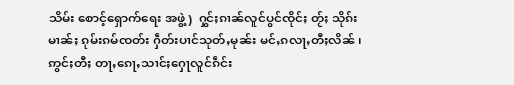သိမ်း စောင့်ရှောက်ရေး အဖွဲ့)  ႁွင်ႈၵၢၼ်လူင်ပွင်ၸိုင်ႈ တႂ်ႈ သိုၵ်းမၢၼ်ႈ ၵုမ်းၵမ်ၸတ်း ႁဵတ်းပၢင်သုတ်ႇမုၼ်း မင်ႇၵလႃႇတီႈလိၼ် ၊ ဢွင်ႈတီႈ တႃႇၵေႃႇသၢင်ႈႁေႃလူင်ၵဵင်း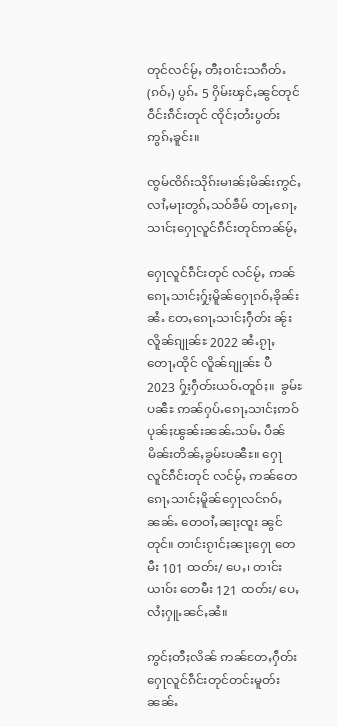တုင်လင်မႂ်ႇ တီႈဝၢင်းသၵဵတ်ႉ (ၵဝ်ႇ) ပွၵ်ႉ 5 ႁိမ်းၾင်ႇၼွင်တုင် ဝဵင်းၵဵင်းတုင် ၸိုင်ႈတႆးပွတ်းဢွၵ်ႇၶူင်း။

ၸွမ်ၸိၵ်းသိုၵ်းမၢၼ်ႈမိၼ်းဢွင်ႇလၢႆႇမႃးတွၵ်ႇသဝ်ၶဵမ် တႃႇၵေႃႇသၢင်ႈႁေႃလူင်ၵဵင်းတုင်ဢၼ်မႂ်ႇ

ႁေႃလူင်ၵဵင်းတုင် လင်မႂ်ႇ ဢၼ်ၵေႃႇသၢင်ႈႁႂ်ႈမိူၼ်ႁေႃၵဝ်ႇၶိုၼ်းၼႆႉ တႄႇၵေႃႇသၢင်ႈႁဵတ်း ၼႂ်းလိူၼ်ၵျုၼ်ႊ 2022 ၼႆႉၵႂႃႇ တေႃႇထိုင် လိူၼ်ၵျုၼ်ႊ ပီ 2023 ႁႂ်ႈႁဵတ်းယဝ်ႉတူဝ်ႈ။  ၶွမ်ႊပၼီႊ ဢၼ်ႁပ်ႉၵေႃႇသၢင်ႈဢဝ်ပုၼ်ႈၽွၼ်းၼၼ်ႉသမ်ႉ ပဵၼ် မိၼ်းတိၼ်ႇၶွမ်ႊပၼီႊ။ ႁေႃလူင်ၵဵင်းတုင် လင်မႂ်ႇ ဢၼ်တေၵေႃႇသၢင်ႈမိူၼ်ႁေႃလင်ၵဝ်ႇၼၼ်ႉ တေဝၢႆႇၼႃႈၸူး ၼွင်တုင်။ တၢင်းၵႂၢင်ႈၼႃႈႁေႃ တေ မီး 101 ထတ်း/ ပေႇ၊ တၢင်းယၢဝ်း တေမီး 121 ထတ်း/ ပေႇ လႆႈႁူႉၼင်ႇၼႆ။

ဢွင်ႈတီႈလိၼ် ဢၼ်တႄႇႁဵတ်းႁေႃလူင်ၵဵင်းတုင်တင်းမူတ်းၼၼ်ႉ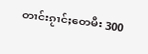တၢင်းၵႂၢင်ႈတေမီး 300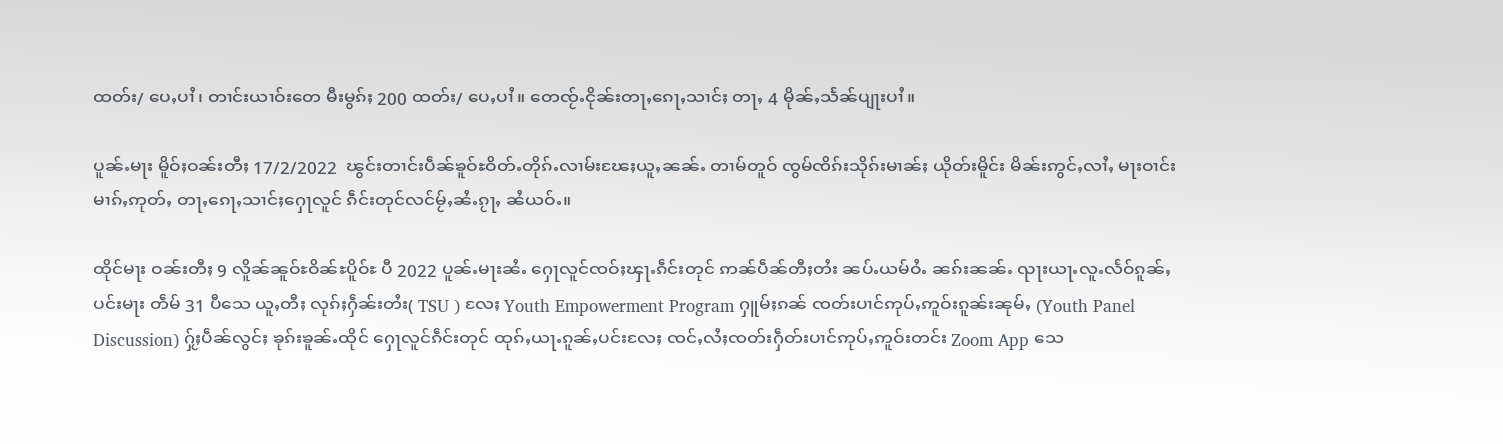ထတ်း/ ပေႇပၢႆ၊ တၢင်းယၢဝ်းတေ မီးမွၵ်ႈ 200 ထတ်း/ ပေႇပၢႆ။ တေၸႂ်ႉငိုၼ်းတႃႇၵေႃႇသၢင်ႈ တႃႇ 4 မိုၼ်ႇသႅၼ်ပျႃးပၢႆ။

ပူၼ်ႉမႃး မိူဝ်ႈဝၼ်းတီႈ 17/2/2022  ၽွင်းတၢင်းပဵၼ်ၶူဝ်ႊဝိတ်ႉတိုၵ်ႉလၢမ်းၽႄႈယူႇၼၼ်ႉ တၢမ်တူဝ် ၸွမ်ၸိၵ်းသိုၵ်းမၢၼ်ႈ ယိုတ်းမိူင်း မိၼ်းဢွင်ႇလၢႆႇ မႃးဝၢင်းမၢၵ်ႇဢုတ်ႇ တႃႇၵေႃႇသၢင်ႈႁေႃလူင် ၵဵင်းတုင်လင်မႂ်ႇၼႆႉၵႂႃႇ ၼႆယဝ်ႉ။

ထိုင်မႃး ဝၼ်းတီႈ 9 လိူၼ်ၼူဝ်ႊဝိၼ်ႊပိူဝ်ႊ ပီ 2022 ပူၼ်ႉမႃးၼႆႉ ႁေႃလူင်ၸဝ်ႈၾႃႉၵဵင်းတုင် ဢၼ်ပဵၼ်တီႈတႆး ၼပ်ႉယမ်ဝႆႉ ၼၵ်းၼၼ်ႉ ၺႃးယႃႉလူႉလႅဝ်ၵူၼ်ႇပင်းမႃး တဵမ် 31 ပီသေ ယူႇတီႈ လုၵ်ႈႁဵၼ်းတႆး( TSU ) လႄႈ Youth Empowerment Program ႁူမ်ႈၵၼ် ၸတ်းပၢင်ဢုပ်ႇဢူဝ်းၵူၼ်းၼုမ်ႇ (Youth Panel Discussion) ႁႂ်ႈပဵၼ်လွင်ႈ ၶုၵ်းၶူၼ်ႉထိုင် ႁေႃလူင်ၵဵင်းတုင် ထုၵ်ႇယႃႉၵူၼ်ႇပင်းလႄႈ ၸင်ႇလႆႈၸတ်းႁဵတ်းပၢင်ဢုပ်ႇဢူဝ်းတင်း Zoom App သေ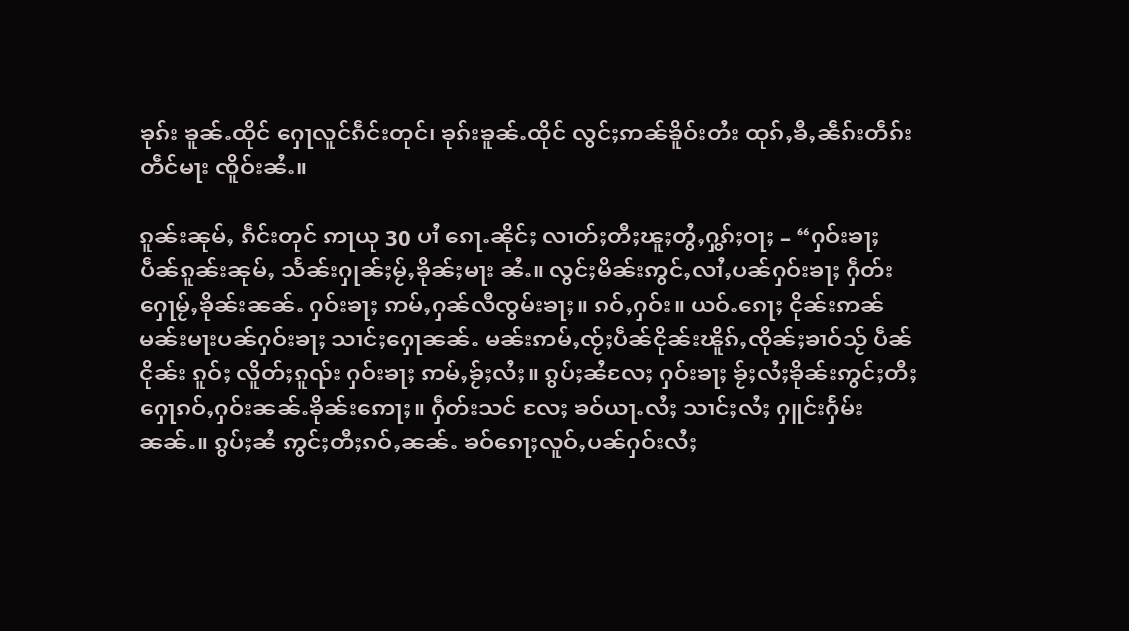ၶုၵ်း ၶူၼ်ႉထိုင် ႁေႃလူင်ၵဵင်းတုင်၊ ၶုၵ်းၶူၼ်ႉထိုင် လွင်ႈဢၼ်ၶိူဝ်းတႆး ထုၵ်ႇၶီႇၼဵၵ်းတဵၵ်းတဵင်မႃး ၸိူဝ်းၼႆႉ။

ၵူၼ်းၼုမ်ႇ ၵဵင်းတုင် ဢႃယု 30 ပၢႆ ၵေႃႉၼိုင်ႈ လၢတ်ႈတီႈၽူႈတွႆႇႁွၵ်ႈဝႃႈ – “ႁဝ်းၶႃႈ ပဵၼ်ၵူၼ်းၼုမ်ႇ သႅၼ်းႁုၼ်ႈမႂ်ႇၶိုၼ်ႈမႃး ၼႆႉ။ လွင်ႈမိၼ်းဢွင်ႇလၢႆႇပၼ်ႁဝ်းၶႃႈ ႁဵတ်းႁေႃမႂ်ႇၶိုၼ်းၼၼ်ႉ ႁဝ်းၶႃႈ ဢမ်ႇႁၼ်လီၸွမ်းၶႃႈ။ ၵဝ်ႇႁဝ်း။ ယဝ်ႉၵေႃႈ ငိုၼ်းဢၼ်မၼ်းမႃးပၼ်ႁဝ်းၶႃႈ သၢင်ႈႁေႃၼၼ်ႉ မၼ်းဢမ်ႇၸႂ်ႈပဵၼ်ငိုၼ်းၽိူၵ်ႇၸိုၼ်ႈၶၢဝ်သႂ် ပဵၼ်ငိုၼ်း ၵူဝ်ႈ လိူတ်ႈၵူၺ်း ႁဝ်းၶႃႈ ဢမ်ႇၶႂ်ႈလႆႈ။ ၵွပ်ႈၼႆလႄႈ ႁဝ်းၶႃႈ ၶႂ်ႈလႆႈၶိုၼ်းဢွင်ႈတီႈႁေႃၵဝ်ႇႁဝ်းၼၼ်ႉၶိုၼ်းဢေႃႈ။ ႁဵတ်းသင် လႄႈ ၶဝ်ယႃႉလႆႈ သၢင်ႈလႆႈ ႁူင်းႁႅမ်းၼၼ်ႉ။ ၵွပ်ႈၼႆ ဢွင်ႈတီႈၵဝ်ႇၼၼ်ႉ ၶဝ်ၵေႃႈလူဝ်ႇပၼ်ႁဝ်းလႆႈ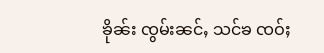ၶိုၼ်း ၸွမ်းၼင်ႇ သင်ၶ ၸဝ်ႈ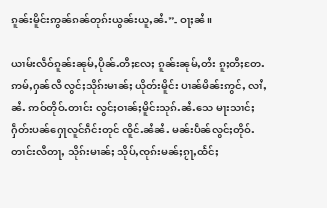ၵူၼ်းမိူင်းဢွၼ်ၵၼ်တုၵ်းယွၼ်းယူႇၼႆႉ”- ဝႃႈၼႆ။

ယၢမ်းလဵဝ်ၵူၼ်းၼုမ်ႇပိုၼ်ႉတီႈလႄႈ ၵူၼ်းၼုမ်ႇတႆး ၵူႈတီႈတႄႉ ဢမ်ႇႁၼ်လီ လွင်ႈသိုၵ်းမၢၼ်ႈ ယိုတ်းမိူင်း ပၢၼ်မိၼ်းဢွင်ႇ လၢႆႇၼႆႉ ဢဝ်တိုဝ်ႉတၢင်း လွင်ႈဝၢၼ်ႈမိူင်းသုၵ်ႉၼႆႉသေ မႃးသၢင်ႈႁဵတ်းပၼ်ႁေႃလူင်ၵဵင်းတုင် ၸိူင်ႉၼႆၼႆႉ မၼ်းပဵၼ်လွင်ႈတိုဝ်ႉ တၢင်းလီတႃႇ သိုၵ်းမၢၼ်ႈ သိုပ်ႇၸုၵ်းမၼ်ႈၵႂႃႇထႅင်ႈ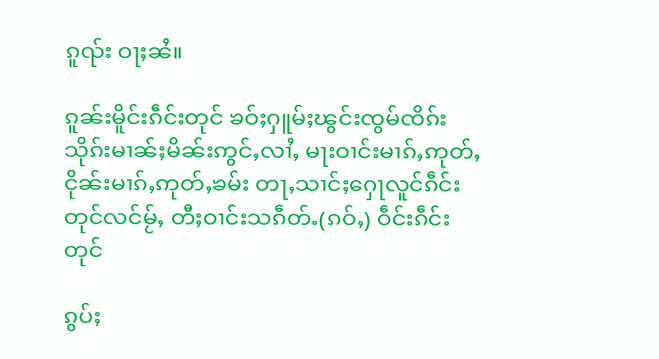ၵူၺ်း ဝႃႈၼႆ။

ၵူၼ်းမိူင်းၵဵင်းတုင် ၶဝ်ႈႁူမ်ႈၽွင်းၸွမ်ၸိၵ်းသိုၵ်းမၢၼ်ႈမိၼ်းဢွင်ႇလၢႆႇ မႃးဝၢင်းမၢၵ်ႇဢုတ်ႇငိုၼ်းမၢၵ်ႇဢုတ်ႇၶမ်း တႃႇသၢင်ႈႁေႃလူင်ၵဵင်းတုင်လင်မႂ်ႇ တီႈဝၢင်းသၵဵတ်ႉ(ၵဝ်ႇ) ဝဵင်းၵဵင်းတုင်

ၵွပ်ႈ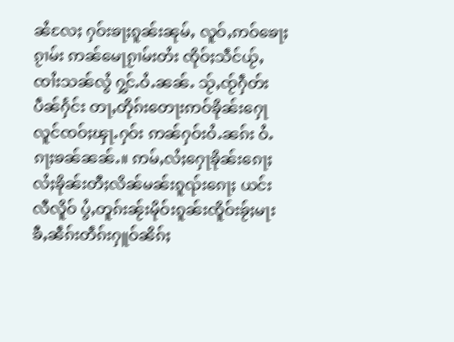ၼႆလႄႈ ႁဝ်းၶႃႈၵူၼ်းၼုမ်ႇ လူဝ်ႇဢဝ်ၶေႃႈၵႂၢမ်း ဢၼ်မေႃၵႂၢမ်းတႆး ၸိုဝ်ႈသဵင်ယႂ်ႇ ၸၢႆးသၼ်လွႆ ႁွင်ႉဝႆႉၼၼ်ႉ သႂ်ႇၸႂ်ႁဵတ်းပဵၼ်ႁႅင်း တႃႇတိုၵ်းတေႃးဢဝ်ၶိုၼ်းႁေႃလူင်ၸဝ်ႈၾႃႉႁဝ်း ဢၼ်ႁဝ်းဝႆႉၼၵ်း ဝႆႉၵႃႈၶၼ်ၼၼ်ႉ။ ဢမ်ႇလႆႈႁေႃၶိုၼ်းၵေႃႈ လႆႈၶိုၼ်းတီႈလိၼ်မၼ်းၵူၺ်းၵေႃႈ ယင်းလီလိူဝ် ပွႆႇတူၵ်းၼႂ်းမိုဝ်းၵူၼ်းၸိူဝ်းၶႂ်ႈမႃးၶီႇၼဵၵ်းတဵၵ်းႁူဝ်ၼိၵ်ႈ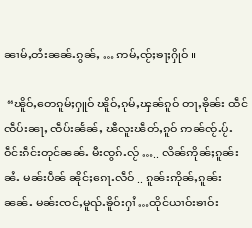ၼၢမ်ႇတႆးၼၼ်ႉၵွၼ်ႇ … ဢမ်ႇၸႂ်ႈၶႃႈႁိုဝ် ။

 “ၽိူဝ်ႇတေၵူမ်ႈႁူဝ် ၽိူဝ်ႇၵုမ်ႇၾၼ်ၵူဝ် တႃႇၶိုၼ်း ထဵင် ၸဵပ်းၼႃႇ ၸဵပ်းၼႅၼ်ႇ ၽီလူးၽဵတ်ႇၵူဝ် ဢၼ်ၸႂ်ႉပႂ်ႉဝဵင်းၵဵင်းတုင်ၼၼ်ႉ မီးၸွၵ်ႉလႂ် ….. လိၼ်ဢိုၼ်ႈၵူၼ်းၼႆႉ မၼ်းပဵၼ် ၼိုင်ႈၵေႃႉလဵဝ် .. ၵူၼ်းဢိုၼ်ႇၵူၼ်းၼၼ်ႉ မၼ်းၸင်ႇမူၺ်ႉၶိူဝ်းႁၢႆ …ထိုင်ယၢဝ်းၶၢဝ်း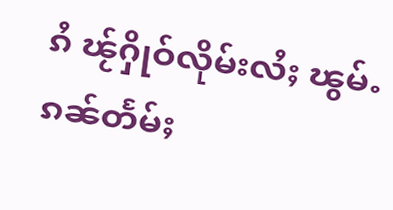ၵႆ ၽႂ်ႁိုဝ်လိုမ်းလႆႈ ၽွမ်ႉၵၼ်တႅမ်ႈ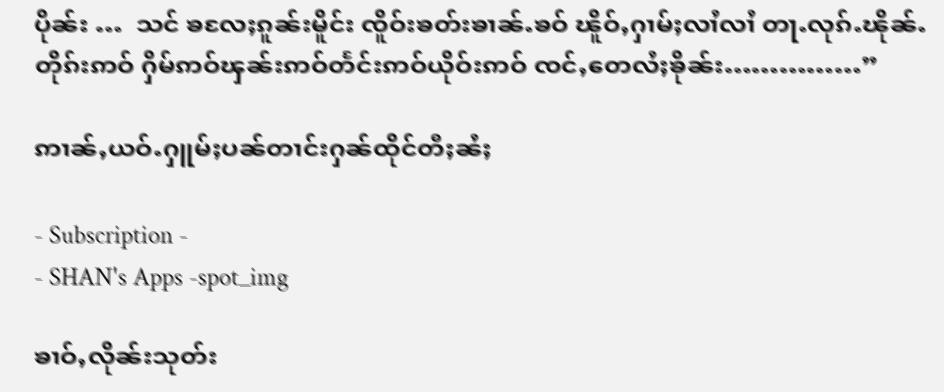ပိုၼ်း …  သင် ၶလႄႈၵူၼ်းမိူင်း ၸိူဝ်းၶတ်းၶၢၼ်ႉၶဝ် ၽိူဝ်ႇႁၢမ်ႈလၢႆလၢႆ တႃႉလုၵ်ႉၽိုၼ်ႉတိုၵ်းဢဝ် ႁိမ်ဢဝ်ၾၼ်းဢဝ်တႅင်းဢဝ်ယိုဝ်းဢဝ် ၸင်ႇတေလႆႈၶိုၼ်း……………”

ဢၢၼ်ႇယဝ်ႉႁူမ်ႈပၼ်တၢင်းႁၼ်ထိုင်တီႈၼႆႈ

- Subscription -
- SHAN's Apps -spot_img

ၶၢဝ်ႇလိုၼ်းသုတ်း